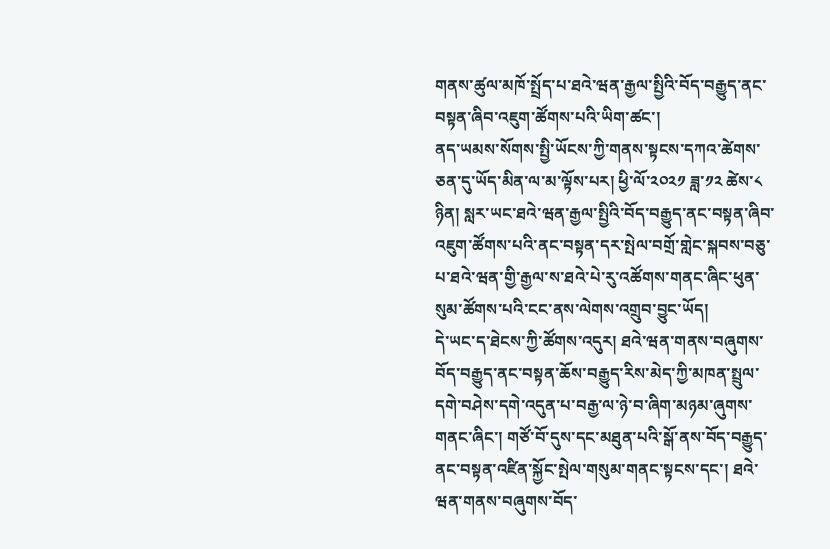གནས་ཚུལ་མཁོ་སྤྲོད་པ་ཐའེ་ཝན་རྒྱལ་སྤྱིའི་བོད་བརྒྱུད་ནང་བསྟན་ཞིབ་འཇུག་ཚོགས་པའི་ཡིག་ཚང་།
ནད་ཡམས་སོགས་སྤྱི་ཡོངས་ཀྱི་གནས་སྟངས་དཀའ་ཚེགས་ཅན་དུ་ཡོད་མིན་ལ་མ་ལྟོས་པར། ཕྱི་ལོ་༢༠༢༡ ཟླ་༡༢ ཚེས་༨ ཉིན། སླར་ཡང་ཐའེ་ཝན་རྒྱལ་སྤྱིའི་བོད་བརྒྱུད་ནང་བསྟན་ཞིབ་འཇུག་ཚོགས་པའི་ནང་བསྟན་དར་སྤེལ་བགྲོ་གླེང་སྐབས་བཅུ་པ་ཐའེ་ཝན་གྱི་རྒྱལ་ས་ཐའེ་པེ་རུ་འཚོགས་གནང་ཞིང་ཕུན་སུམ་ཚོགས་པའི་ངང་ནས་ལེགས་འགྲུབ་བྱུང་ཡོད།
དེ་ཡང་ད་ཐེངས་ཀྱི་ཚོགས་འདུར། ཐའེ་ཝན་གནས་བཞུགས་བོད་བརྒྱུད་ནང་བསྟན་ཆོས་བརྒྱུད་རིས་མེད་ཀྱི་མཁན་སྤྲུལ་དགེ་བཤེས་དགེ་འདུན་པ་བརྒྱ་ལ་ཉེ་བ་ཞིག་མཉམ་ཞུགས་གནང་ཞིང་། གཙོ་བོ་དུས་དང་མཐུན་པའི་སྒོ་ནས་བོད་བརྒྱུད་ནང་བསྟན་འཛིན་སྐྱོང་སྤེལ་གསུམ་གནང་སྟངས་དང་། ཐའེ་ཝན་གནས་བཞུགས་བོད་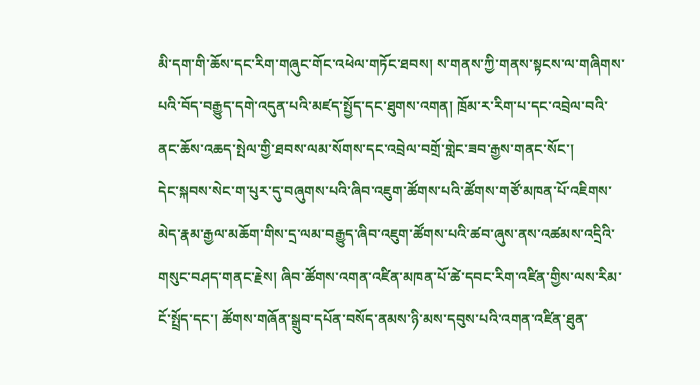མི་དག་གི་ཆོས་དང་རིག་གཞུང་གོང་འཕེལ་གཏོང་ཐབས། ས་གནས་ཀྱི་གནས་སྟངས་ལ་གཞིགས་པའི་བོད་བརྒྱུད་དགེ་འདུན་པའི་མཛད་སྤྱོད་དང་ཐུགས་འགན། ཁྲོམ་ར་རིག་པ་དང་འབྲེལ་བའི་ནང་ཆོས་འཆད་སྤེལ་གྱི་ཐབས་ལམ་སོགས་དང་འབྲེལ་བགྲོ་གླེང་ཟབ་རྒྱས་གནང་སོང་།
དེང་སྐབས་སེང་ག་པུར་དུ་བཞུགས་པའི་ཞིབ་འཇུག་ཚོགས་པའི་ཚོགས་གཙོ་མཁན་པོ་འཇིགས་མེད་རྣམ་རྒྱལ་མཆོག་གིས་དྲ་ལམ་བརྒྱུད་ཞིབ་འཇུག་ཚོགས་པའི་ཚབ་ཞུས་ནས་འཚམས་འདྲིའི་གསུང་བཤད་གནང་རྗེས། ཞིབ་ཚོགས་འགན་འཛིན་མཁན་པོ་ཚེ་དབང་རིག་འཛིན་གྱིས་ལས་རིམ་ངོ་སྤྲོད་དང་། ཚོགས་གཞོན་སྒྲུབ་དཔོན་བསོད་ནམས་ཉི་མས་དབུས་པའི་འགན་འཛིན་ཐུན་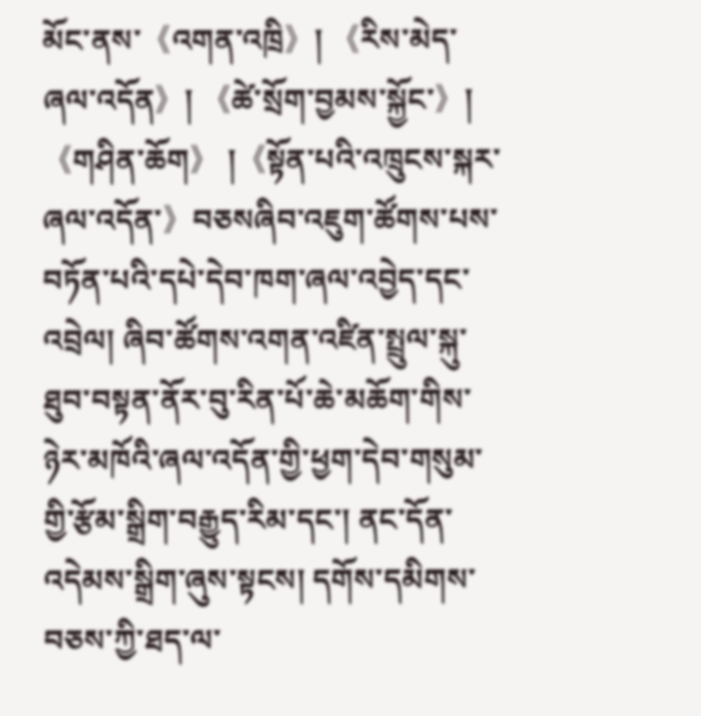མོང་ནས་《འགན་འཁྲི》། 《རིས་མེད་ཞལ་འདོན》། 《ཚེ་སྲོག་བྱམས་སྐྱོང་》། 《གཤིན་ཆོག》 །《སྟོན་པའི་འཁྲུངས་སྐར་ཞལ་འདོན་》བཅསཞིབ་འཇུག་ཚོགས་པས་བཏོན་པའི་དཔེ་དེབ་ཁག་ཞལ་འབྱེད་དང་འབྲེལ། ཞིབ་ཚོགས་འགན་འཛིན་སྤྲུལ་སྐུ་ཐུབ་བསྟན་ནོར་བུ་རིན་པོ་ཆེ་མཆོག་གིས་ཉེར་མཁོའི་ཞལ་འདོན་གྱི་ཕྱག་དེབ་གསུམ་གྱི་རྩོམ་སྒྲིག་བརྒྱུད་རིམ་དང་། ནང་དོན་འདེམས་སྒྲིག་ཞུས་སྟངས། དགོས་དམིགས་བཅས་ཀྱི་ཐད་ལ་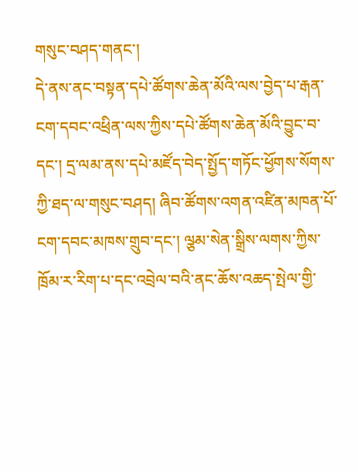གསུང་བཤད་གནང་།
དེ་ནས་ནང་བསྟན་དཔེ་ཚོགས་ཆེན་མོའི་ལས་བྱེད་པ་རྒན་ངག་དབང་འཕྲིན་ལས་ཀྱིས་དཔེ་ཚོགས་ཆེན་མོའི་བྱུང་བ་དང་། དྲ་ལམ་ནས་དཔེ་མཛོད་བེད་སྤྱོད་གཏོང་ཕྱོགས་སོགས་ཀྱི་ཐད་ལ་གསུང་བཤད། ཞིབ་ཚོགས་འགན་འཛིན་མཁན་པོ་ངག་དབང་མཁས་གྲུབ་དང་། ལྩམ་སེན་སྒྲིས་ལགས་ཀྱིས་ཁྲོམ་ར་རིག་པ་དང་འབྲེལ་བའི་ནང་ཆོས་འཆད་སྤེལ་གྱི་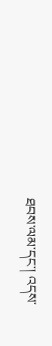ཐབས་ལམ་དང་། འདས་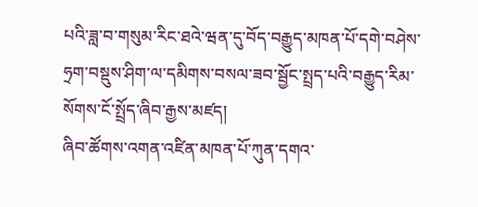པའི་ཟླ་བ་གསུམ་རིང་ཐའེ་ཝན་དུ་བོད་བརྒྱུད་མཁན་པོ་དགེ་བཤེས་ཧྲག་བསྡུས་ཤིག་ལ་དམིགས་བསལ་ཟབ་སྦྱོང་སྤྲད་པའི་བརྒྱུད་རིམ་སོགས་ངོ་སྤྲོད་ཞིབ་རྒྱས་མཛད།
ཞིབ་ཚོགས་འགན་འཛིན་མཁན་པོ་ཀུན་དགའ་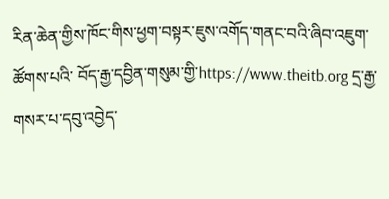རིན་ཆེན་གྱིས་ཁོང་གིས་ཕྱག་བསྟར་ཇུས་འགོད་གནང་བའི་ཞིབ་འཇུག་ཚོགས་པའི་ བོད་རྒྱ་དབྱིན་གསུམ་གྱི་https://www.theitb.org དྲ་རྒྱ་གསར་པ་དབུ་འབྱེད་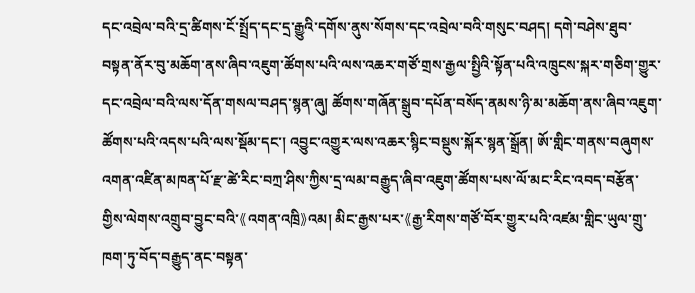དང་འབྲེལ་བའི་དྲ་ཚིགས་ངོ་སྤྲོད་དང་དྲ་རྒྱུའི་དགོས་ནུས་སོགས་དང་འབྲེལ་བའི་གསུང་བཤད། དགེ་བཤེས་ཐུབ་བསྟན་ནོར་བུ་མཆོག་ནས་ཞིབ་འཇུག་ཚོགས་པའི་ལས་འཆར་གཙོ་གྲས་རྒྱལ་སྤྱིའི་སྟོན་པའི་འཁྲུངས་སྐར་གཅིག་གྱུར་དང་འབྲེལ་བའི་ལས་དོན་གསལ་བཤད་སྙན་ཞུ། ཚོགས་གཞོན་སྒྲུབ་དཔོན་བསོད་ནམས་ཉི་མ་མཆོག་ནས་ཞིབ་འཇུག་ཚོགས་པའི་འདས་པའི་ལས་སྡོམ་དང་། འབྱུང་འགྱུར་ལས་འཆར་སྙིང་བསྡུས་སྐོར་སྙན་སྒྲོན། ཨོ་གླིང་གནས་བཞུགས་འགན་འཛིན་མཁན་པོ་རྫ་ཚེ་རིང་བཀྲ་ཤིས་ཀྱིས་དྲ་ལམ་བརྒྱུད་ཞིབ་འཇུག་ཚོགས་པས་ལོ་མང་རིང་འབད་བརྩོན་གྱིས་ལེགས་འགྲུབ་བྱུང་བའི་《འགན་འཁྲི》འམ། མིང་རྒྱས་པར་《རྒྱ་རིགས་གཙོ་བོར་གྱུར་པའི་འཛམ་གླིང་ཡུལ་གྲུ་ཁག་ཏུ་བོད་བརྒྱུད་ནང་བསྟན་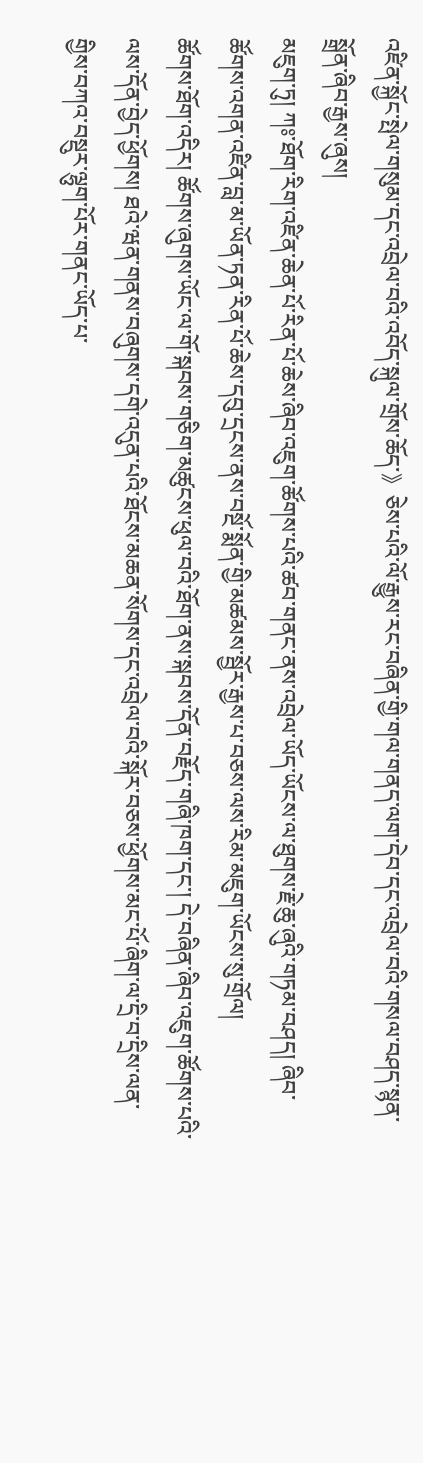འཛིན་སྐྱོང་སྤེལ་གསུམ་དང་འབྲེལ་བའི་འབོད་སྐུལ་གྲོས་ཆོད་》ཅེས་པའི་ལོ་རྒྱུས་རང་བཞིན་གྱི་གལ་གནད་ལག་དེབ་དང་འབྲེལ་བའི་གསལ་བཤད་སྙན་སྒྲོན་ཞིབ་རྒྱས་ཞུས།
མཇུག་ཏུ། ཀཿ་ཐོག་རིག་འཛིན་ཆེན་པོ་རིན་པོ་ཆེས་ཞིབ་འཇུག་ཚོགས་པའི་ཚབ་གནང་ནས་འབྲེལ་ཡོད་ཡོངས་ལ་ཐུགས་རྗེ་ཆུ་ཞུའི་གཏམ་བཤད། ཞིབ་ཚོགས་འགན་འཛིན་བླ་མ་ཡོན་ཏན་རིན་པོ་ཆེས་དབུ་དྲངས་ནས་བསྔོ་སྨོན་གྱི་མཚམས་སྦྱོར་རྒྱས་པ་བཅས་ལས་རིམ་མཇུག་ཡོངས་སུ་གྲོལ།
ཚོགས་ཐོག་འདིར། ཚོགས་ཞུགས་ཡོང་ལ་གོ་སྐབས་གཅིག་མཚུངས་ཕུལ་བའི་ཐོག་ནས་སྐབས་དོན་བརྗོད་གཞི་ཁག་དང་། དེ་བཞིན་ཞིབ་འཇུག་ཚོགས་པའི་ལས་དོན་བྱེད་ཕྱོགས། ཐའེ་ཝན་གནས་བཞུགས་དགེ་འདུན་པའི་ཐོངས་མཆན་སོགས་དང་འབྲེལ་བའི་སྐོར་བཅས་ཕྱོགས་མང་པོ་ཞིག་ལ་དྲི་བ་དྲིས་ལན་གྱིས་བཀའ་བསྡུར་ལྷུག་པོར་གནང་ཡོད་པ་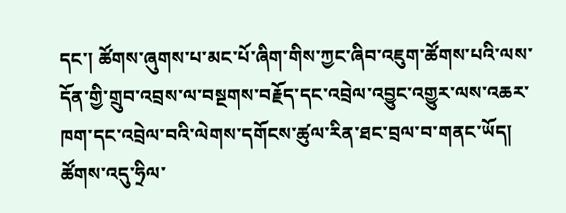དང་། ཚོགས་ཞུགས་པ་མང་པོ་ཞིག་གིས་ཀྱང་ཞིབ་འཇུག་ཚོགས་པའི་ལས་དོན་གྱི་གྲུབ་འབྲས་ལ་བསྔགས་བརྗོད་དང་འབྲེལ་འབྱུང་འགྱུར་ལས་འཆར་ཁག་དང་འབྲེལ་བའི་ལེགས་དགོངས་ཚུལ་རིན་ཐང་བྲལ་བ་གནང་ཡོད།
ཚོགས་འདུ་ཧྲིལ་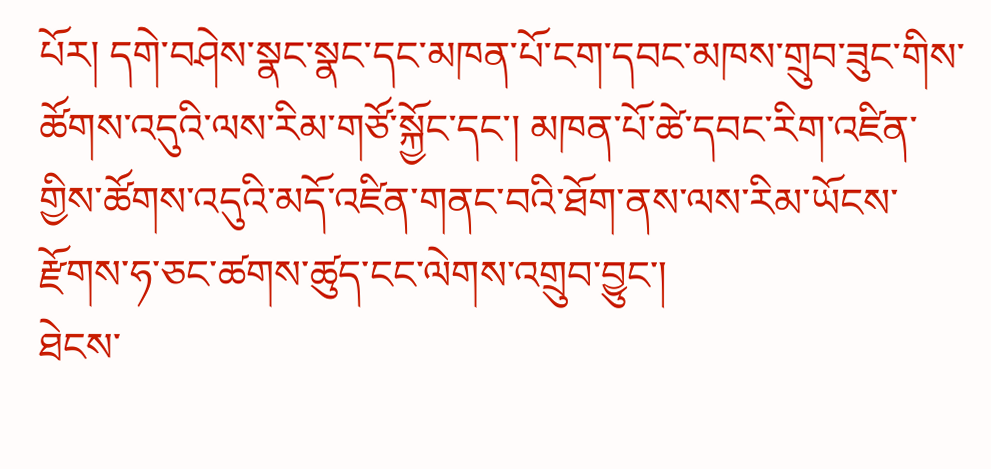པོར། དགེ་བཤེས་སྣང་སྣང་དང་མཁན་པོ་ངག་དབང་མཁས་གྲུབ་ཟུང་གིས་ཚོགས་འདུའི་ལས་རིམ་གཙོ་སྐྱོང་དང་། མཁན་པོ་ཚེ་དབང་རིག་འཛིན་གྱིས་ཚོགས་འདུའི་མདོ་འཛིན་གནང་བའི་ཐོག་ནས་ལས་རིམ་ཡོངས་རྫོགས་ཧ་ཅང་ཚགས་ཚུད་ངང་ལེགས་འགྲུབ་བྱུང་།
ཐེངས་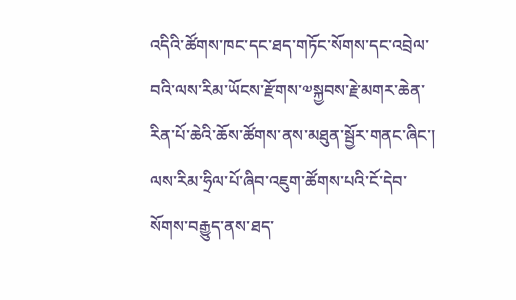འདིའི་ཚོགས་ཁང་དང་ཐད་གཏོང་སོགས་དང་འབྲེལ་བའི་ལས་རིམ་ཡོངས་རྫོགས་༧སྐྱབས་རྗེ་མགར་ཆེན་རིན་པོ་ཆེའི་ཆོས་ཚོགས་ནས་མཐུན་སྦྱོར་གནང་ཞིང་། ལས་རིམ་ཧྲིལ་པོ་ཞིབ་འཇུག་ཚོགས་པའི་ངོ་དེབ་སོགས་བརྒྱུད་ནས་ཐད་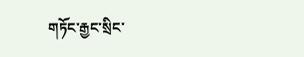གཏོང་རྒྱང་སྲིང་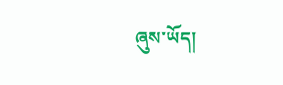ཞུས་ཡོད།